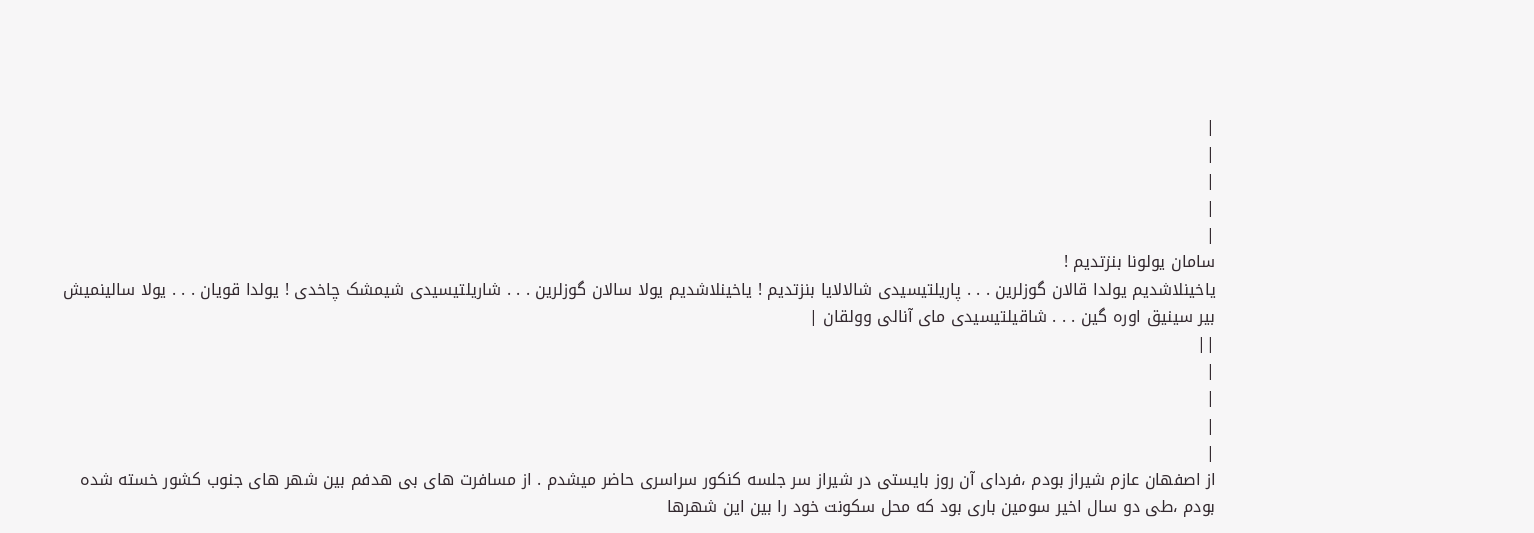|
|
|
|
|
سامان یولونا بنزتدیم !
یاخینلاشدیم یولدا قالان گوزلرین . . . پاریلتیسیدی شالالایا بنزتدیم ! یاخینلاشدیم یولا سالان گوزلرین . . . شاریلتیسیدی شیمشک چاخدی ! یولدا قویان . . . یولا سالینمیش بیر سینیق اوره گین . . . شاقیلتیسیدی مای آنالی وولقان |
||
|
|
|
|
از اصفهان عازم شیراز بودم ،فردای آن روز بایستی در شیراز سر جلسه کنکور سراسری حاضر میشدم . از مسافرت های بی هدفم بین شهر های جنوب کشور خسته شده بودم ،طی دو سال اخیر سومین باری بود که محل سکونت خود را بین این شهرها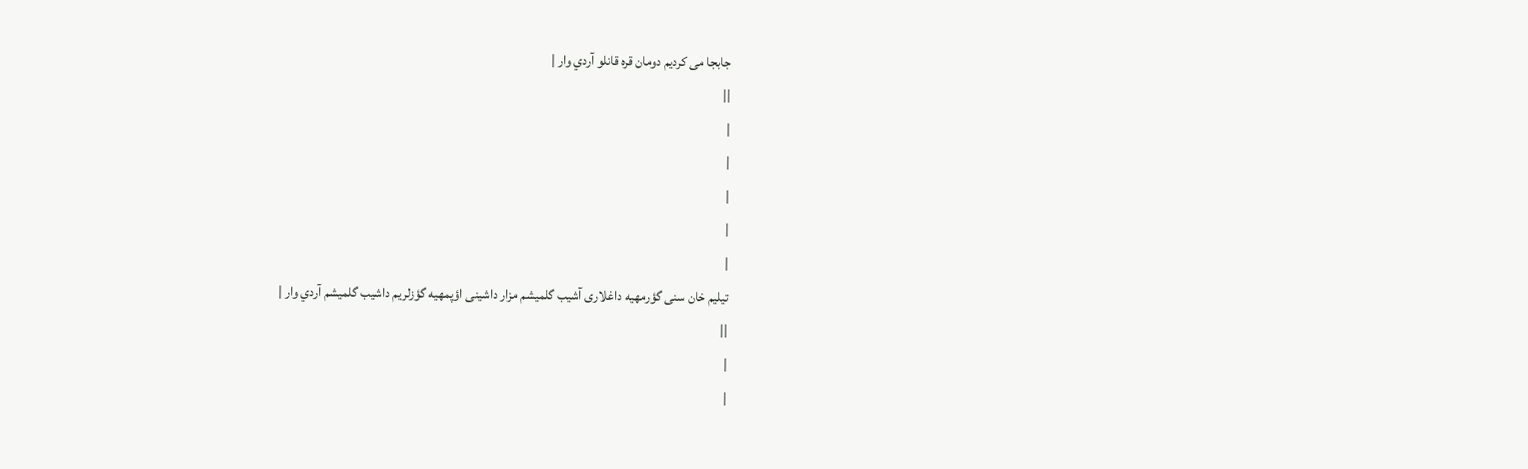جابجا می کردیم دومان قره قانلو آردي وار |
||
|
|
|
|
|
تیلیم خان سنی گؤرمهیه داغلاری آشیب گلمیشم مزار داشینی اؤپمهیه گؤزلریم داشیب گلمیشم آردي وار |
||
|
|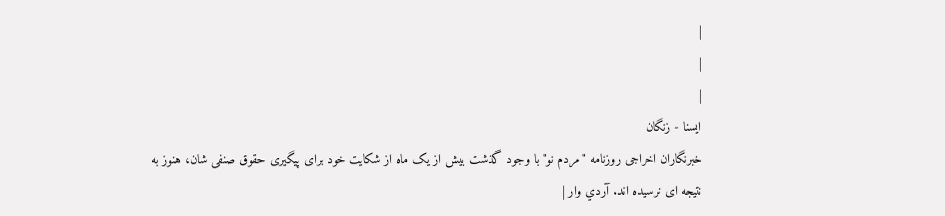|
|
|
ایسنا - زنگان
خبرنگاران اخراجی روزنامه "مردم نو" با وجود گذشت بیش از یک ماه از شکایت خود برای پیگیری حقوق صنفی شان، هنوز به نتیجه ای نرسیده اند. آردي وار |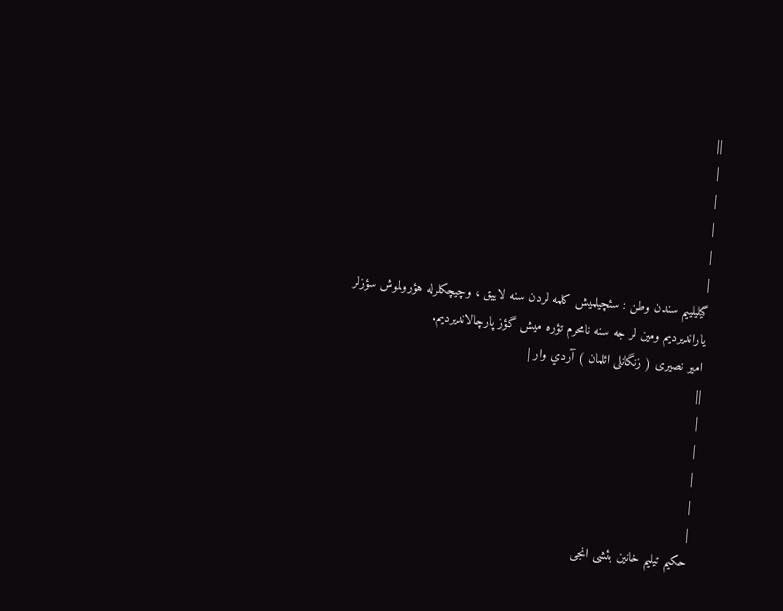||
|
|
|
|
|
گیلیلییم سندن وطن : سئچیلمیش کلمه لردن سنه لاییق ، وچیچکلرله هؤرولموش سؤزلر یاراندیردیم ومین لر جه سنه نامحرم تؤره میش گؤز پارچالاندیردیم.
امیر نصیری ( زنگانلی ائلمان ) آردي وار |
||
|
|
|
|
|
حکیم تیلیم خانین بئشی انجی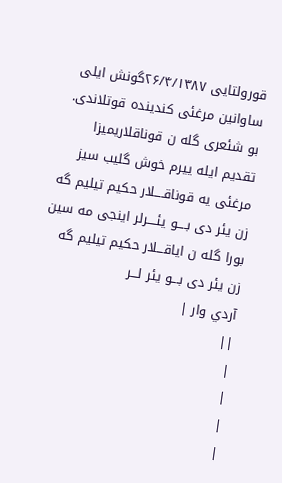قورولتایی ۲۶/۴/۱۳۸۷گونش ایلی ساوانین مرغئی کندینده قوتلاندی. بو شئعری گله ن قوناقلاریمیزا تقدیم ایله ییرم خوش گلیب سیز مرغئی یه قوناقــــلار حکیم تیلیم گه زن یئر دی بــــو یئــــرلر اینجی مه سین بورا گله ن ایاقـــلار حکیم تیلیم گه زن یئر دی بـــو یئر لـــر
آردي وار |
||
|
|
|
|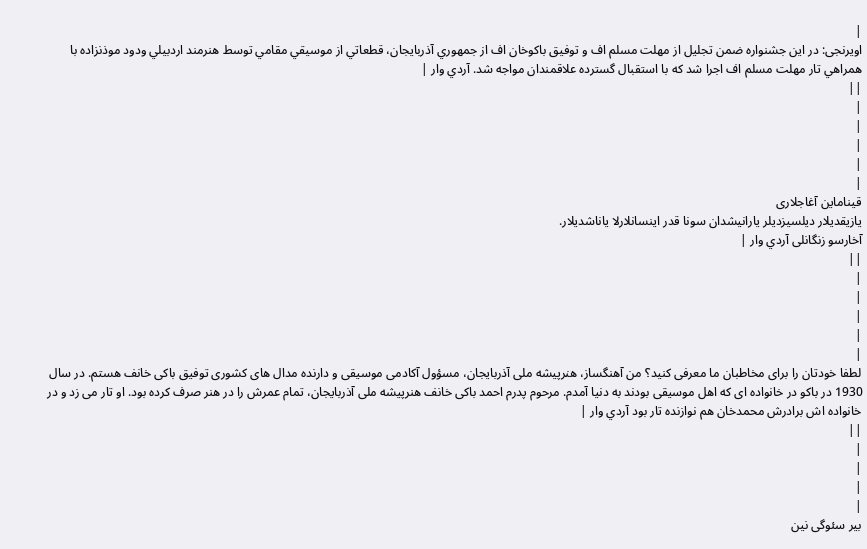|
اویرنجی: در اين جشنواره ضمن تجليل از مهلت مسلم اف و توفيق باكوخان اف از جمهوري آذربايجان، قطعاتي از موسيقي مقامي توسط هنرمند اردبيلي ودود موذنزاده با همراهي تار مهلت مسلم اف اجرا شد كه با استقبال گسترده علاقمندان مواجه شد. آردي وار |
||
|
|
|
|
|
قیناماین آغاجلاری
یازیقدیلار دیلسیزدیلر یارانیشدان سونا قدر اینسانلارلا یاناشدیلار.
آخارسو زنگانلی آردي وار |
||
|
|
|
|
|
لطفا خودتان را برای مخاطبان ما معرفی کنید؟ من آهنگساز، هنرپیشه ملی آذربایجان، مسؤول آکادمی موسیقی و دارنده مدال های کشوری توفیق باکی خانف هستم. در سال 1930 در باکو در خانواده ای که اهل موسیقی بودند به دنیا آمدم. مرحوم پدرم احمد باکی خانف هنرپیشه ملی آذربایجان، تمام عمرش را در هنر صرف کرده بود. او تار می زد و در خانواده اش برادرش محمدخان هم نوازنده تار بود آردي وار |
||
|
|
|
|
بیر سئوگی نین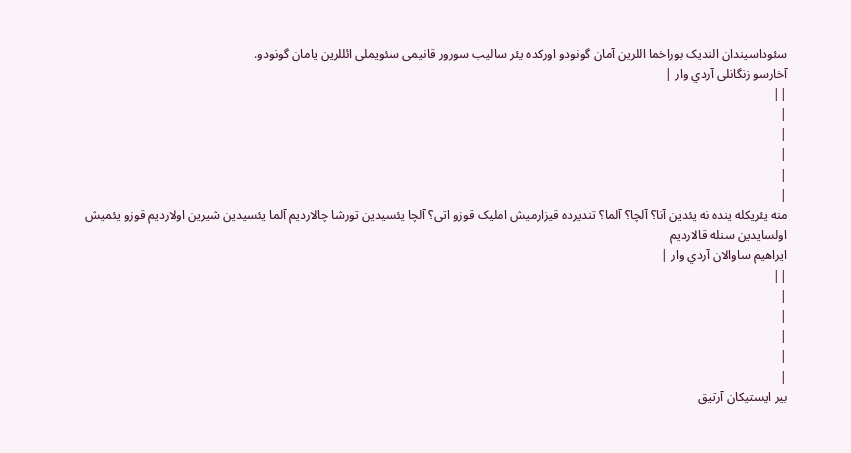سئوداسیندان الندیک بوراخما اللرین آمان گونودو اورکده یئر سالیب سورور قانیمی سئویملی ائللرین یامان گونودو.
آخارسو زنگانلی آردي وار |
||
|
|
|
|
|
منه یئریکله ینده نه یئدین آنا؟ آلچا؟ آلما؟ تندیرده قیزارمیش املیک قوزو اتی؟ آلچا یئسیدین تورشا چالاردیم آلما یئسیدین شیرین اولاردیم قوزو یئمیش اولسایدین سنله قالاردیم
ایراهیم ساوالان آردي وار |
||
|
|
|
|
|
بیر ایستیکان آرتیق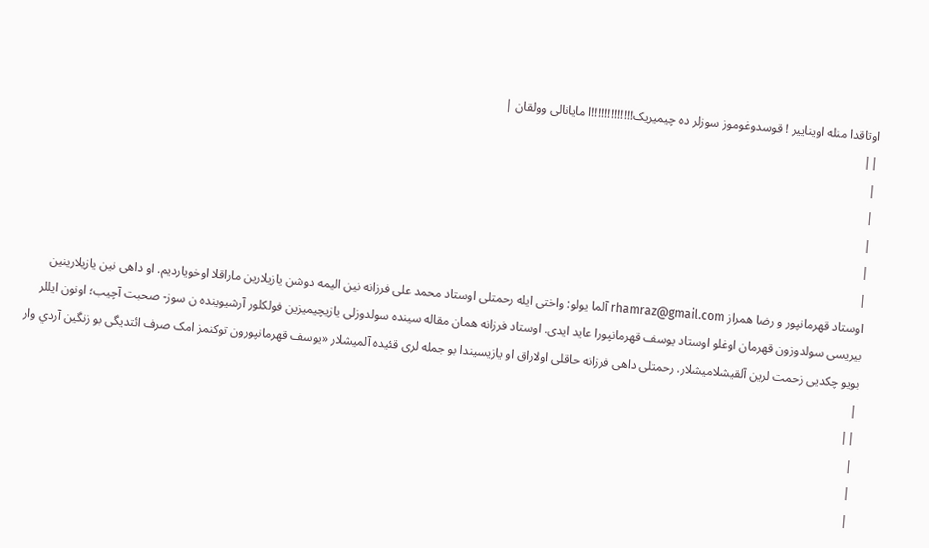اوتاقدا منله اویناییر ! قوسدوغوموز سوزلر ده چیمیریک!!!!!!!!!!!!!ا مایانالی وولقان |
||
|
|
|
|
|
اوستاد قهرمانپور و رضا همراز rhamraz@gmail.com آلما یولو: واختی ایله رحمتلی اوستاد محمد علی فرزانه نین الیمه دوشن یازیلارین ماراقلا اوخویاردیم. او داهی نین یازیلارینین بیریسی سولدوزون قهرمان اوغلو اوستاد یوسف قهرمانپورا عاید ایدی. اوستاد فرزانه همان مقاله سینده سولدوزلی یازیچیمیزین فولکلور آرشیوینده ن سوز- صحبت آچیب؛ اونون ایللر بویو چکدیی زحمت لرین آلقیشلامیشلار. رحمتلی داهی فرزانه حاقلی اولاراق او یازیسیندا بو جمله لری قئیده آلمیشلار «یوسف قهرمانپورون توکنمز امک صرف ائتدیگی بو زنگین آردي وار |
||
|
|
|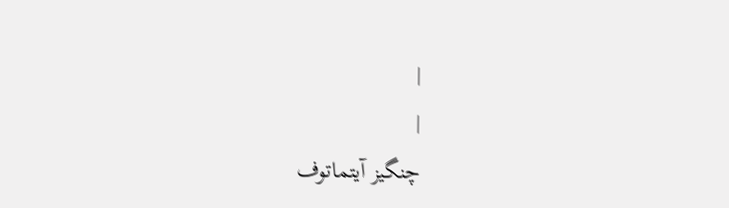|
|
چنگيز آيتماتوف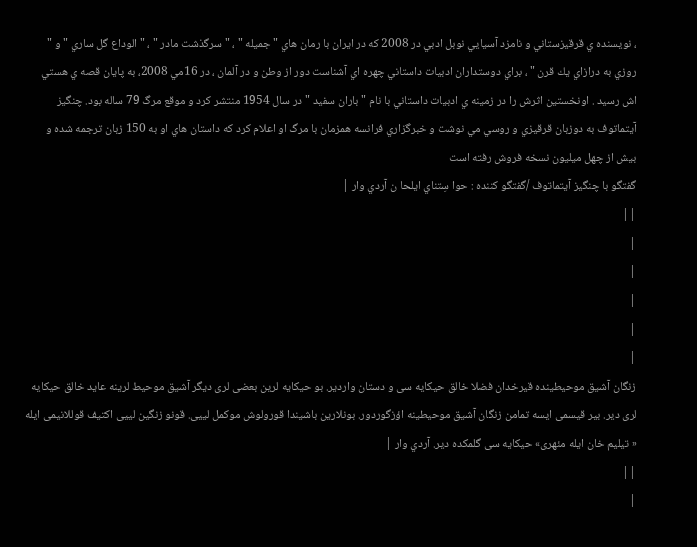، نويسنده ي قرقيزستاني و نامزد آسيايي نوبل ادبي در 2008 كه در ايران با رمان هاي " جميله " ، " سرگذشت مادر " ، " الوداع گل ساري " و " روزي به درازاي يك قرن " ، براي دوستداران ادبيات داستاني چهره اي آشناست دور از وطن و در آلمان ، در 16مي 2008، به پايان قصه ي هستي اش رسيد . اونخستين اثرش را در زمينه ي ادبيات داستاني با نام " باران سفيد " در سال 1954 منتشر كرد و موقع مرگ 79 ساله بود. چنگيز آيتماتوف به دوزبان قرقيزي و روسي مي نوشت و خبرگزاري فرانسه همزمان با مرگ او اعلام كرد كه داستان هاي او به 150 زبان ترجمه شده و بيش از چهل ميليون نسخه فروش رفته است
گفتگو با چنگيز آيتماتوف /گفتگو كننده : حوا سِتناي ايلحا ن آردي وار |
||
|
|
|
|
|
زنگان آشیق موحیطینده قیرخدان فضلا خالق حیکایه سی و دستان واردیر. بو حیکایه لرین بعضی لری دیگر آشیق موحیط لرینه عاید خالق حیکایه لری دیر. بیر قیسمی ایسه تمامن زنگان آشیق موحیطینه اؤزگوردور. بونلارین باشیندا قورولوش موکمل لییی. قونو زنگین لییی اکتیف قوللانیمی ایله « تیلیم خان ایله مئهری» حیکایه سی گلمکده دیر. آردي وار |
||
|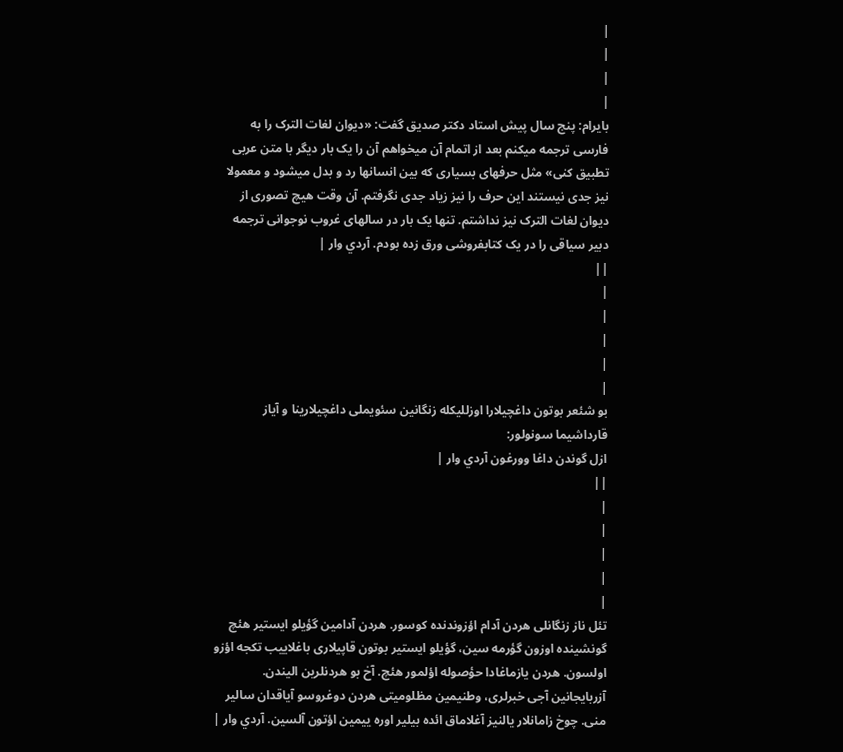|
|
|
|
بایرام: پنج سال پیش استاد دکتر صدیق گفت: «دیوان لغات الترک را به فارسی ترجمه میکنم بعد از اتمام آن میخواهم آن را یک بار دیگر با متن عربی تطبیق کنی» مثل حرفهای بسیاری که بین انسانها رد و بدل میشود و معمولا نیز جدی نیستند این حرف را نیز زیاد جدی نگرفتم. آن وقت هیچ تصوری از دیوان لغات الترک نیز نداشتم. تنها یک بار در سالهای غروب نوجوانی ترجمه دبیر سیاقی را در یک کتابفروشی ورق زده بودم. آردي وار |
||
|
|
|
|
|
بو شئعر بوتون داغچیلارا اوزللیکله زنگانین سئویملی داغچیلارینا و آیاز قارداشیما سونولور:
ازل گوندن داغا وورغون آردي وار |
||
|
|
|
|
|
تئل ناز زنگانلی هردن آدام اؤزوندنده کوسور. هردن آدامین گؤیلو ایستیر هئچ گونشینده اوزون گؤرمه سین، گؤیلو ایستیر بوتون قاپیلاری باغلاییب تکجه اؤزو اولسون. هردن یازماغادا حؤصوله اؤلمور هئچ. آخ بو هردنلرین الیندن. آزربایجانین آجی خبرلری، وطنیمین مظلومیتی هردن دوغروسو آیاقدان سالیر منی. چوخ زامانلار یالنیز آغلاماق ائده بیلیر اوره ییمین اؤتون آلسین. آردي وار |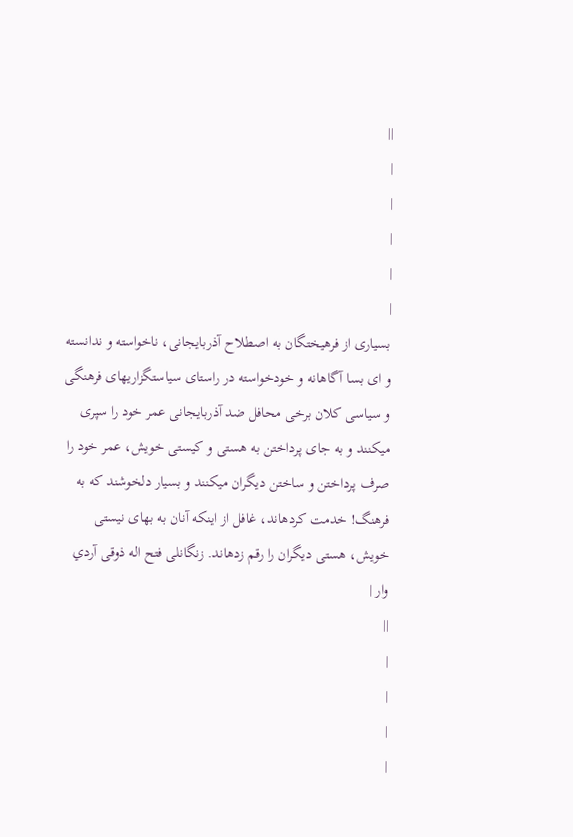||
|
|
|
|
|
بسیاری از فرهیختگان به اصطلاح آذربایجانی، ناخواسته و ندانسته و ای بسا آگاهانه و خودخواسته در راستای سیاستگزاریهای فرهنگی و سیاسی کلان برخی محافل ضد آذربایجانی عمر خود را سپری میکنند و به جای پرداختن به هستی و کیستی خویش، عمر خود را صرف پرداختن و ساختن دیگران میکنند و بسیار دلخوشند که به فرهنگ! خدمت کردهاند، غافل از اینکه آنان به بهای نیستی خویش، هستی دیگران را رقم زدهاند. زنگانلی فتح اله ذوقی آردي وار |
||
|
|
|
|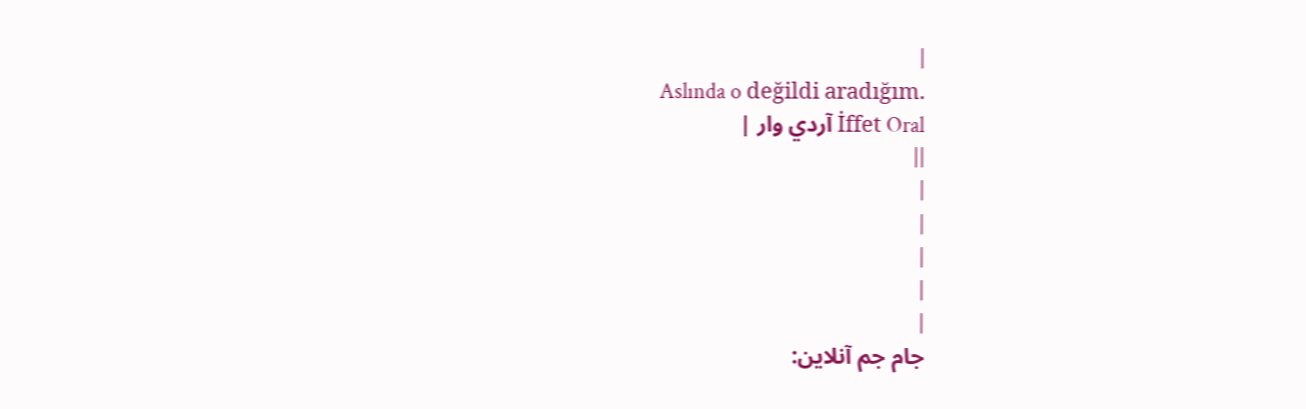|
Aslında o değildi aradığım.
İffet Oral آردي وار |
||
|
|
|
|
|
جام جم آنلاين: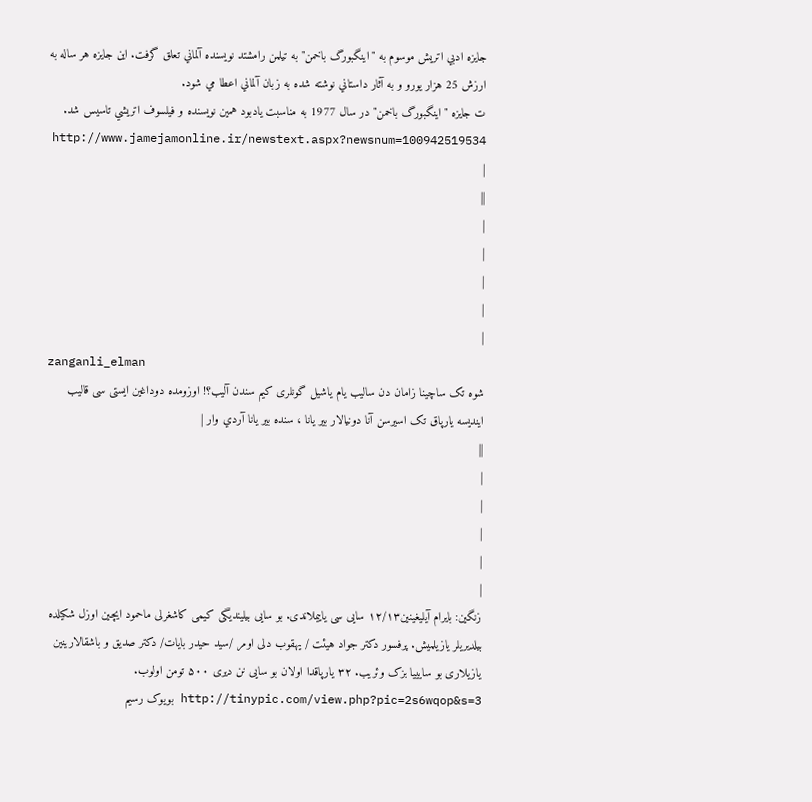جايزه ادبي اتريش موسوم به "اينگبورگ باخمن" به تيلمن رامشتد نويسنده آلماني تعلق گرفت. اين جايزه هر ساله به ارزش 25 هزار يورو و به آثار داستاني نوشته شده به زبان آلماني اعطا مي شود.
ت جايزه "اينگبورگ باخمن" در سال 1977 به مناسبت يادبود همين نويسنده و فيلسوف اتريشي تاسيس شد. http://www.jamejamonline.ir/newstext.aspx?newsnum=100942519534 |
||
|
|
|
|
|
zanganli_elman
شوه تک ساچینا زامان دن سالیب یام یاشیل گونلری کیم سندن آلیب؟! اوزومده دوداغین ایستی سی قالیب ایندیسه یارپاق تک اسیرسن آنا دونیالار بیر یانا ، سنده بیر یانا آردي وار |
||
|
|
|
|
|
زنگین: بایرام آیلیغینین۱۲/۱۳ سایی سی یاییملاندی. بو سایی بیلیندیگی کیمی کاشغرلی ماحمود ایچین اوزل شکیلده بیلدیریلر یازیلمیش. پرفسور دکتر جواد هیئت / یهقوب دلی اومر /سید حیدر بایات/ دکتر صدیق و باشقالارینین یازیلاری بو سایییا بزک وئریب. ۳۲ یارپاقدا اولان بو سایی نن دیری ۵۰۰ تومن اولوب.
http://tinypic.com/view.php?pic=2s6wqop&s=3 بویوک رسیم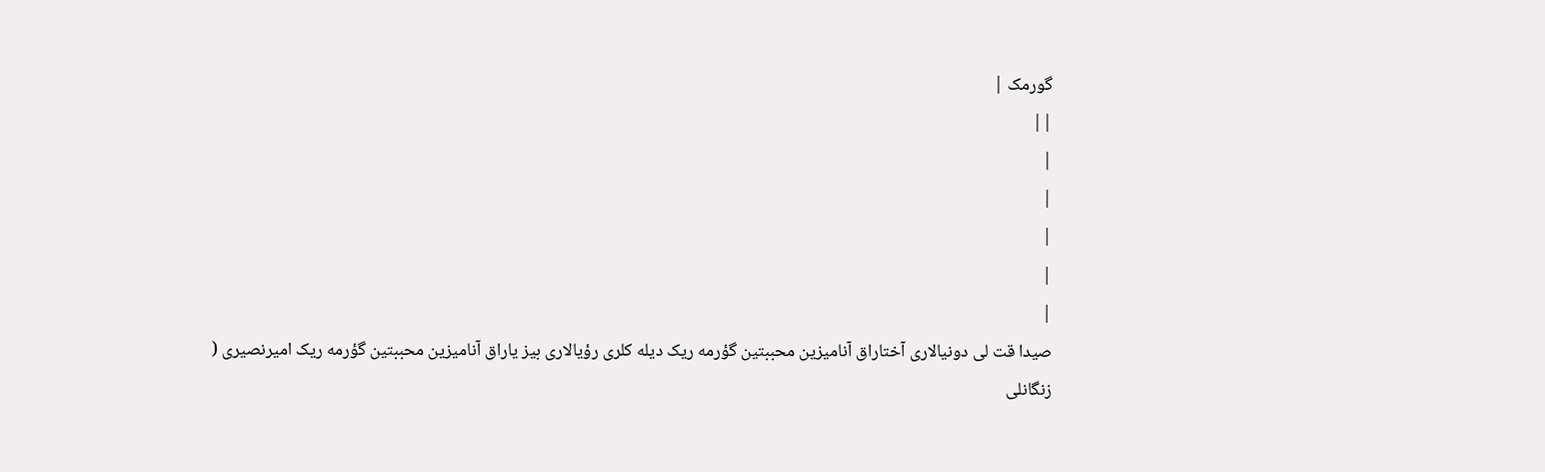گورمک |
||
|
|
|
|
|
صیدا قت لی دونیالاری آختاراق آنامیزین محببتین گؤرمه ریک دیله کلری رؤیالاری بیز یاراق آنامیزین محببتین گؤرمه ریک امیرنصیری ( زنگانلی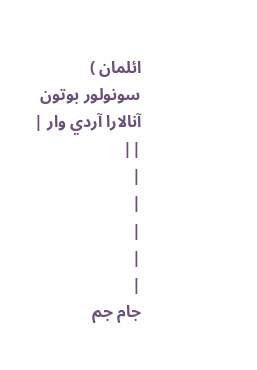ائلمان )
سونولور بوتون آنالارا آردي وار |
||
|
|
|
|
|
جام جم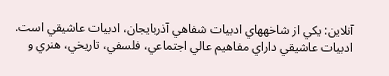آنلاين: يكي از شاخههاي ادبيات شفاهي آذربايجان، ادبيات عاشيقي است. ادبيات عاشيقي داراي مفاهيم عالي اجتماعي، فلسفي، تاريخي، هنري و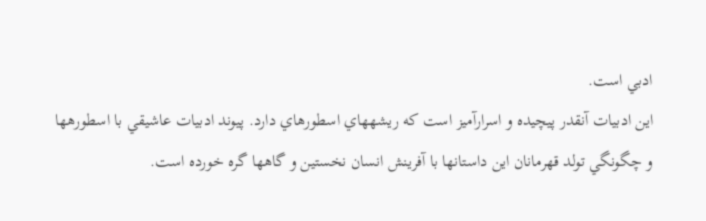ادبي است.
اين ادبيات آنقدر پيچيده و اسرارآميز است كه ريشههاي اسطورهاي دارد. پيوند ادبيات عاشيقي با اسطورهها و چگونگي تولد قهرمانان اين داستانها با آفرينش انسان نخستين و گاهها گره خورده است.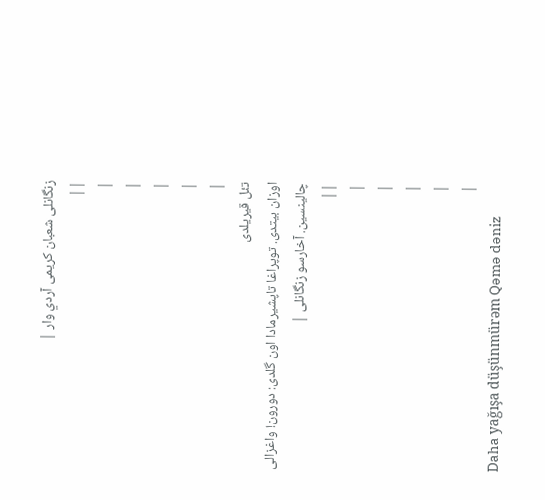زنگانلی شعبان کریمی آردي وار |
||
|
|
|
|
|
تئل قیریلدی
اوزان بیتدی. توپراغا تاپشیرمادا اون گلدی: دورون! واغزالی چالینسین. آخارسو زنگانلی |
||
|
|
|
|
|
Daha yağışa düşünmürəm Qəmə dəniz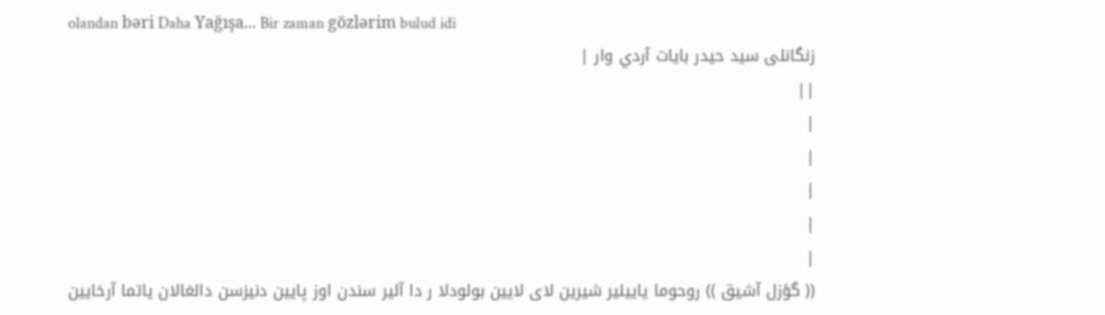olandan bəri Daha Yağışa... Bir zaman gözlərim bulud idi
زنگانلی سید حیدر بایات آردي وار |
||
|
|
|
|
|
(( گؤزل آشیق )) روحوما یاییلیر شیرین لای لایین بولودلا ر دا آلیر سندن اوز پایین دنیزسن دالغالان یاتما آرخایین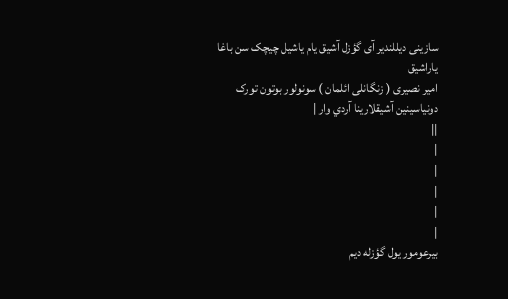سازینی دیللندیر آی گؤزل آشیق یام یاشیل چیچک سن باغا یاراشیق
امیر نصیری ( زنگانلی ائلمان ) سونولور بوتون تورک دونیاسینین آشیقلارینا آردي وار |
||
|
|
|
|
|
بیرعومور یول گؤزله دیم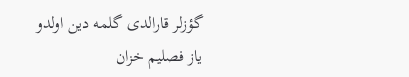گؤزلر قارالدی گلمه دین اولدو یاز فصلیم خزان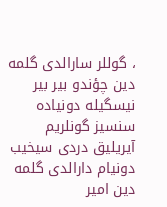، گوللر سارالدی گلمه دین چؤندو بیر بیر نیسگیله دونیاده سنسیز گونلریم آیریلیق دردی سیخیب دونیام دارالدی گلمه دین امیر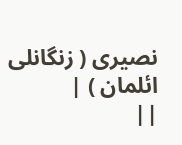نصیری ( زنگانلی ائلمان ) |
||